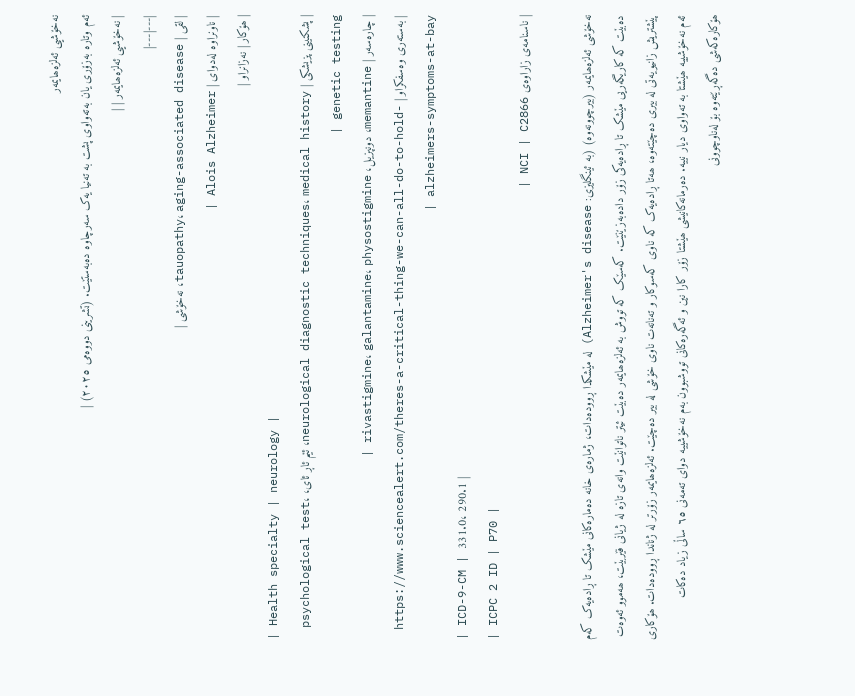نەخۆشیی ئەلزەھایمەر
ئەم وتارە بەزۆری یان بەتەواوی پشت بە تەنیا یەک سەرچاوە دەبەستێت. (تشرینی دووەمی ٢٠٢٥) |
| نەخۆشیی ئەلزەھایمەر | |
|---|---|
| لقی | tauopathy، aging-associated disease، نەخۆشی |
| ناونراوە لەدوای | Alois Alzheimer |
| ھۆکار | نەزانراو |
| Health specialty | neurology |
| پشکنینى پزیشکى | neurological diagnostic techniques، medical history، ئێم ئاڕ ئای، psychological test، genetic testing |
| چارەسەر | memantine، دونپزیل، rivastigmine، galantamine، physostigmine |
| بەستەری وەسفکراو | https://www.sciencealert.com/theres-a-critical-thing-we-can-all-do-to-hold-alzheimers-symptoms-at-bay |
| ICD-9-CM | 331.0، 290.1 |
| ICPC 2 ID | P70 |
| ناسنامەی زاراوەی NCI | C2866 |

نەخۆشی ئەلزەھایمەر (بیرچوونەوە) (بە ئینگلیزی: Alzheimer's disease) لە مێشکدا ڕوودەدات، ژمارەی خانە دەمارەکانی مێشک تا ڕادەیەک کەم دەبێت کە کاریگەریی مێشک تا ڕادەیەکی زۆر دادەبەزێنێت. کەسێک کە تووش بە ئەلزەھایمەر دەبێت ئیتر ناتوانێت وانەی تازە لە ژیانی فێربێت، ھەموو ئەوەت پێشتریش زانیویەتی لە بیری دەچێتەوە، ھەتا ڕادەیەک کە ناوی کەسوکار و تەنانەت ناوی خۆشی لە بیر دەچێت. ئەلزەھایمەر زۆرتر لە ژناندا ڕوودەدات. ھۆکاری ئەم نەخۆشییە ھێشتا بە تەواوی دیار نییە. دەرمانەکانیشی ھێشتا زۆر کارا نین و ئەگەرەکانی تووشبوون بەم نەخۆشییە دوای تەمەنی ٦٥ ساڵی زیاد دەکات ھۆکارەکەشی دەگەڕێتەوە بۆ لەناوچوونی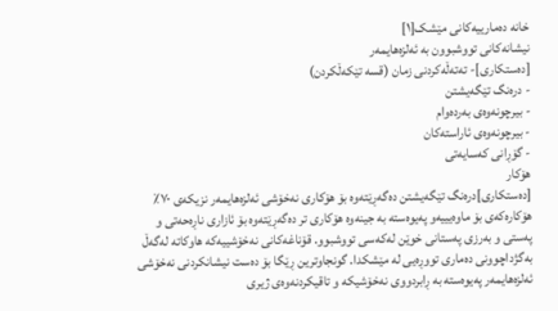خانە دەمارییەکانی مێشک[١]
نیشانەکانی تووشبوون بە ئەلزەھایمەر
[دەستکاری]- تەتەڵەکردنی زمان (قسە تێکەڵکردن)
- درەنگ تێگەیشتن
- بیرچونەوەی بەردەوام
- بیرچونەوەی ئاراستەکان
- گۆڕانی کەسایەتی
ھۆکار
[دەستکاری]درەنگ تێگەیشتن دەگەڕێتەوە بۆ ھۆکاری نەخۆشی ئەلزەھایمەر نزیکەی ٧٠٪ ھۆکارەکەی بۆ ماوەیییەو پەیوەستە بە جینەوە ھۆکاری تر دەگەڕێتەوە بۆ ئازاری ناڕەحەتی و پەستی و بەرزی پەستانی خوێن لەکەسی تووشبوو. قۆناغەکانی نەخۆشییەکە ھاوکاتە لەگەڵ بەگژداچوونی دەماری تووڕەیی لە مێشکدا. گونجاوترین ڕێگا بۆ دەست نیشانکردنی نەخۆشی ئەلزەھایمەر پەیوەستە بە ڕابردووی نەخۆشیکە و تاقیکردنەوەی ژیری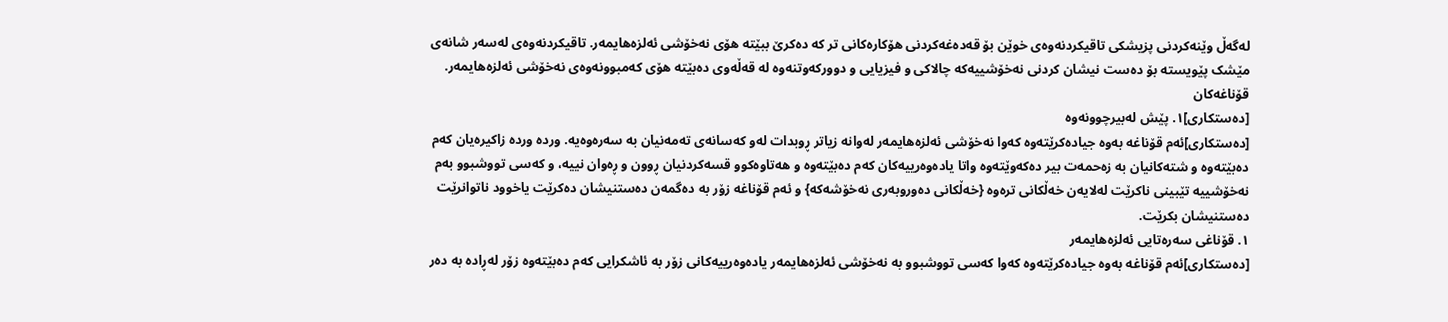لەگەڵ وێنەکردنی پزیشکی تاقیکردنەوەی خوێن بۆ قەدەغەکردنی ھۆکارەکانی تر کە دەکرێ ببێتە ھۆی نەخۆشی ئەلزەھایمەر. تاقیکردنەوەی لەسەر شانەی مێشک پێویستە بۆ دەست نیشان کردنی نەخۆشییەکە چالاکی و فیزیایی و دوورکەوتنەوە لە قەڵەوی دەبێتە ھۆی کەمبوونەوەی نەخۆشی ئەلزەھایمەر.
قۆناغەکان
[دەستکاری]١. پێش لەبیرچوونەوە
[دەستکاری]ئەم قۆناغە بەوە جیادەکرێتەوە کەوا نەخۆشی ئەلزەھایمەر لەوانە زیاتر ڕوبدات لەو کەسانەی تەمەنیان بە سەرەوەیە. وردە وردە زاکیرەیان کەم دەبێتەوە و شتەکانیان بە زەحمەت بیر دەکەوێتەوە واتا یادەوەرییەکان کەم دەبێتەوە و ھەتاوەکوو قسەکردنیان ڕوون و ڕەوان نییە، و کەسی تووشبوو بەم نەخۆشییە تێبینی ناکرێت لەلایەن خەڵکانی ترەوە {خەڵکانی دەوروبەری نەخۆشەکە} و ئەم قۆناغە زۆر بە دەگمەن دەستنیشان دەکرێت یاخوود ناتوانرێت دەستنیشان بکرێت.
١. قۆناغی سەرەتایی ئەلزەھایمەر
[دەستکاری]ئەم قۆناغە بەوە جیادەکرێتەوە کەوا کەسی تووشبوو بە نەخۆشی ئەلزەھایمەر یادەوەرییەکانی زۆر بە ئاشکرایی کەم دەبێتەوە زۆر لەڕادە بە دەر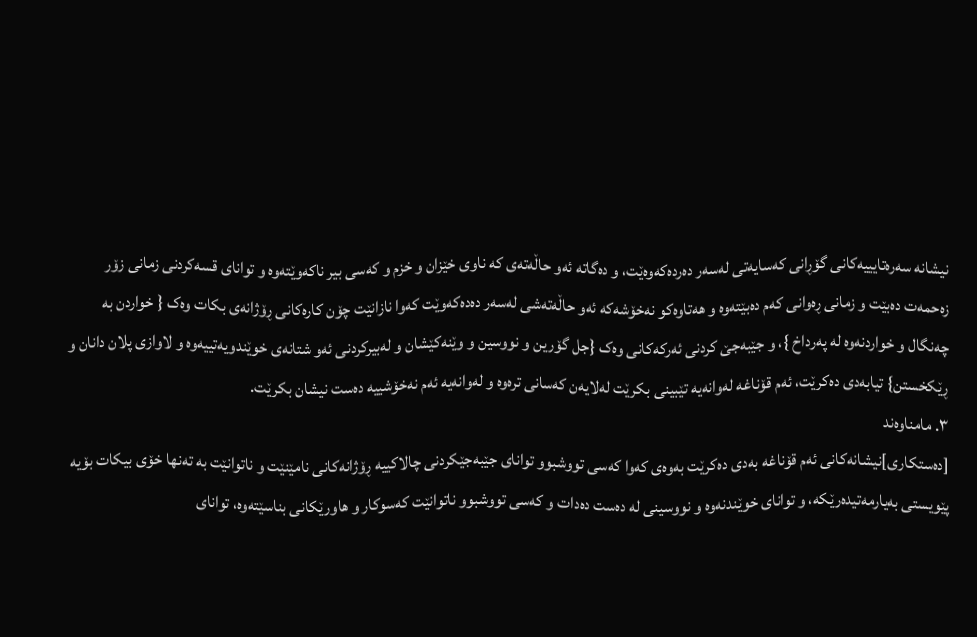نیشانە سەرەتایییەکانی گۆڕانی کەسایەتی لەسەر دەردەکەوەێت، و دەگاتە ئەو حاڵەتەی کە ناوی خێزان و خزم و کەسی بیر ناکەوێتەوە و توانای قسەکردنی زمانی زۆر زەحمەت دەبێت و زمانی ڕەوانی کەم دەبێتەوە و ھەتاوەکو نەخۆشەکە ئەو حاڵەتەشی لەسەر دەدەکەوێت کەوا نازانێت چۆن کارەکانی ڕۆژانەی بکات وەک { خواردن بە چەنگال و خواردنەوە لە پەرداخ }، و جێبەجێ کردنی ئەرکەکانی وەک {جل گۆرین و نووسین و وێنەکێشان و لەبیرکردنی ئەو شتانەی خوێندویەتییەوە و لاوازی پلان دانان و ڕێکخستن} تیابەدی دەکرێت، ئەم قۆناغە لەوانەیە تێبینی بکرێت لەلایەن کەسانی ترەوە و لەوانەیە ئەم نەخۆشییە دەست نیشان بکرێت.
٣. مامناوەند
[دەستکاری]نیشانەکانی ئەم قۆناغە بەدی دەکرێت بەوەی کەوا کەسی تووشبوو توانای جێبەجێکردنی چالاکییە ڕۆژانەکانی نامێنێت و ناتوانێت بە تەنھا خۆی بیکات بۆیە پێویستی بەیارمەتیدەرێکە، و توانای خوێندنەوە و نووسینی لە دەست دەدات و کەسی تووشبوو ناتوانێت کەسوکار و ھاورێکانی بناسێتەوە، توانای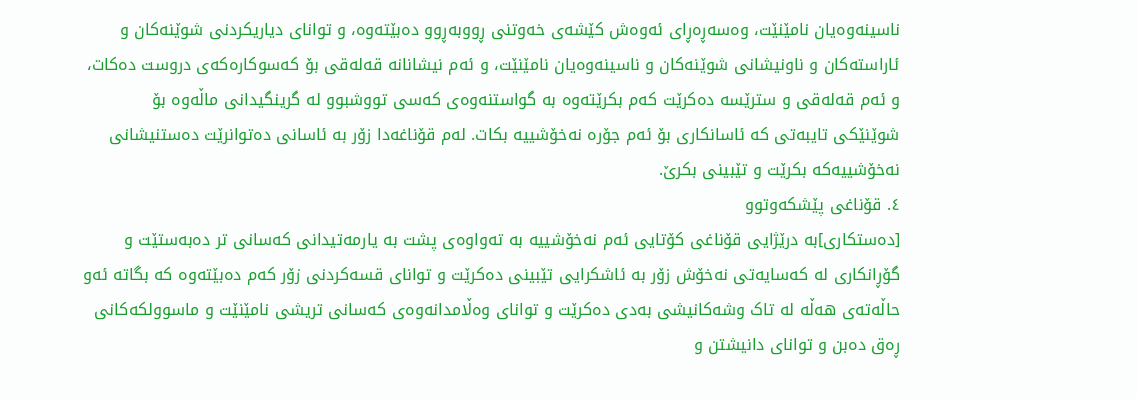ناسینەوەیان نامێنێت، وەسەڕەڕای ئەوەش کێشەی خەوتنی ڕووبەڕوو دەبێتەوە، و توانای دیاریکردنی شوێنەکان و ئاراستەکان و ناونیشانی شوێنەکان و ناسینەوەیان نامێنێت، و ئەم نیشانانە قەلەقی بۆ کەسوکارەکەی دروست دەکات، و ئەم قەلەقی و سترێسە دەکرێت کەم بکرێتەوە بە گواستنەوەی کەسی تووشبوو لە گرینگیدانی ماڵەوە بۆ شوێنێکی تایبەتی کە ئاسانکاری بۆ ئەم جۆرە نەخۆشییە بکات. لەم قۆناغەدا زۆر بە ئاسانی دەتوانرێت دەستنیشانی نەخۆشییەکە بکرێت و تێبینی بکرێ.
٤. قۆناغی پێشکەوتوو
[دەستکاری]بە درێژایی قۆناغی کۆتایی ئەم نەخۆشییە بە تەواوەی پشت بە یارمەتیدانی کەسانی تر دەبەستێت و گۆڕانکاری لە کەسایەتی نەخۆش زۆر بە ئاشکرایی تێبینی دەکرێت و توانای قسەکردنی زۆر کەم دەبێتەوە کە بگاتە ئەو حاڵەتەی ھەڵە لە تاک وشەکانیشی بەدی دەکرێت و توانای وەڵامدانەوەی کەسانی تریشی نامێنێت و ماسوولکەکانی ڕەق دەبن و توانای دانیشتن و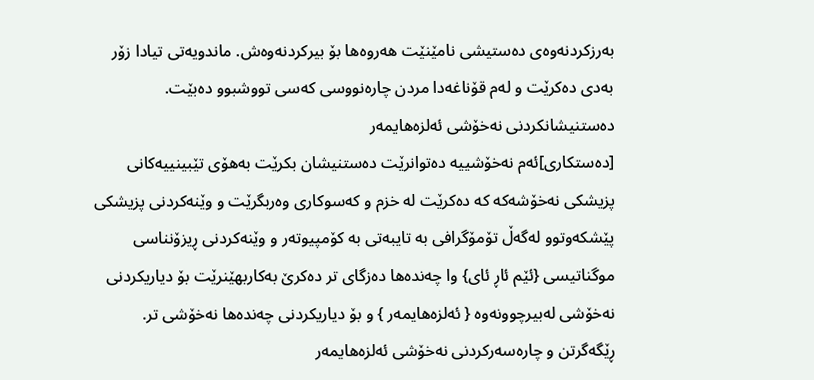بەرزکردنەوەی دەستیشی نامێنێت ھەروەھا بۆ بیرکردنەوەش. ماندویەتی تیادا زۆر بەدی دەکرێت و لەم قۆناغەدا مردن چارەنووسی کەسی تووشبوو دەبێت.
دەستنیشانکردنی نەخۆشی ئەلزەھایمەر
[دەستکاری]ئەم نەخۆشییە دەتوانرێت دەستنیشان بکرێت بەھۆی تێبینییەکانی پزیشکی نەخۆشەکە کە دەکرێت لە خزم و کەسوکاری وەربگرێت و وێنەکردنی پزیشکی پێشکەوتوو لەگەڵ تۆمۆگرافی بە تایبەتی بە کۆمپیوتەر و وێنەکردنی ڕیزۆنناسی موگناتیسی {ئێم ئاڕ ئای} وا چەندەھا دەزگای تر دەکرێ بەکاربھێنرێت بۆ دیاریکردنی نەخۆشی لەبیرچوونەوە { ئەلزەھایمەر } و بۆ دیاریکردنی چەندەھا نەخۆشی تر.
ڕێگەگرتن و چارەسەرکردنی نەخۆشی ئەلزەھایمەر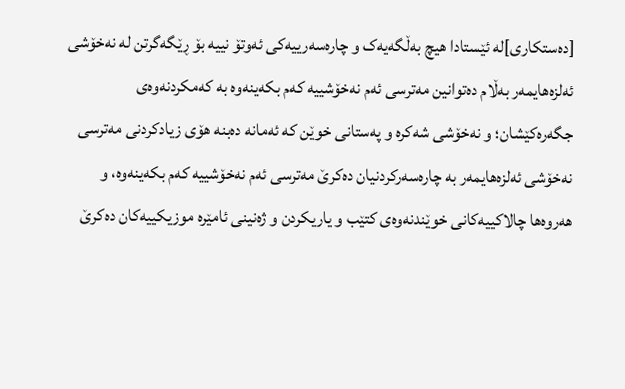[دەستکاری]لە ئێستادا ھیچ بەڵگەیەک و چارەسەرییەکی ئەوتۆ نییە بۆ ڕێگەگرتن لە نەخۆشی ئەلزەھایمەر بەڵام دەتوانین مەترسی ئەم نەخۆشییە کەم بکەینەوە بە کەمکردنەوەی جگەرەکێشان؛ و نەخۆشی شەکرە و پەستانی خوێن کە ئەمانە دەبنە ھۆی زیادکردنی مەترسی نەخۆشی ئەلزەھایمەر بە چارەسەرکردنیان دەکرێ مەترسی ئەم نەخۆشییە کەم بکەینەوە، و ھەروەھا چالاکییەکانی خوێندنەوەی کتێب و یاریکردن و ژەنینی ئامێرە موزیکییەکان دەکرێ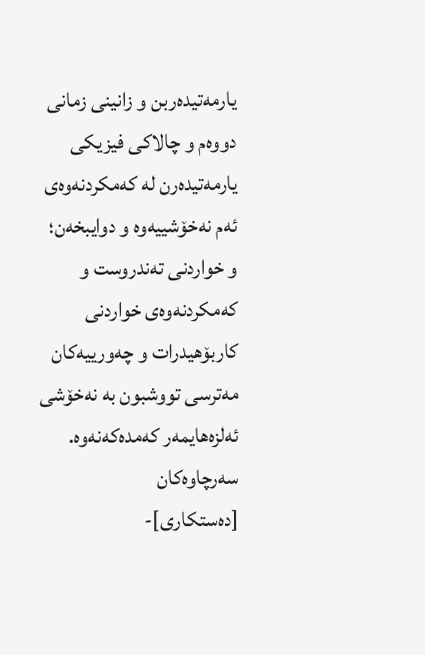یارمەتیدەربن و زانینی زمانی دووەم و چالاکی فیزیکی یارمەتیدەرن لە کەمکردنەوەی ئەم نەخۆشییەوە و دوایبخەن؛ و خواردنی تەندروست و کەمکردنەوەی خواردنی کاربۆھیدرات و چەورییەکان مەترسی تووشبون بە نەخۆشی ئەلزەھایمەر کەمدەکەنەوە.
سەرچاوەکان
[دەستکاری]-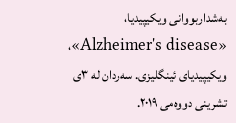بەشداربووانی ویکیپیدیا، «Alzheimer's disease»، ویکیپیدیای ئینگلیزی. سەردان لە ٣ی تشرینی دووەمی ٢٠١٩.